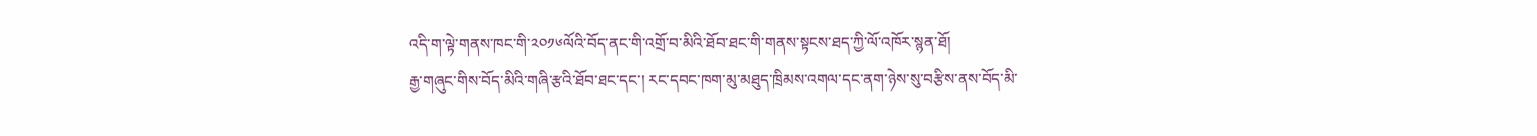འདི་ག་ལྟེ་གནས་ཁང་གི་༢༠༡༦ལོའི་བོད་ནང་གི་འགྲོ་བ་མིའི་ཐོབ་ཐང་གི་གནས་སྟངས་ཐད་ཀྱི་ལོ་འཁོར་སྙན་ཐོ།
རྒྱ་གཞུང་གིས་བོད་མིའི་གཞི་རྩའི་ཐོབ་ཐང་དང་། རང་དབང་ཁག་མུ་མཐུད་ཁྲིམས་འགལ་དང་ནག་ཉེས་སུ་བརྩིས་ནས་བོད་མི་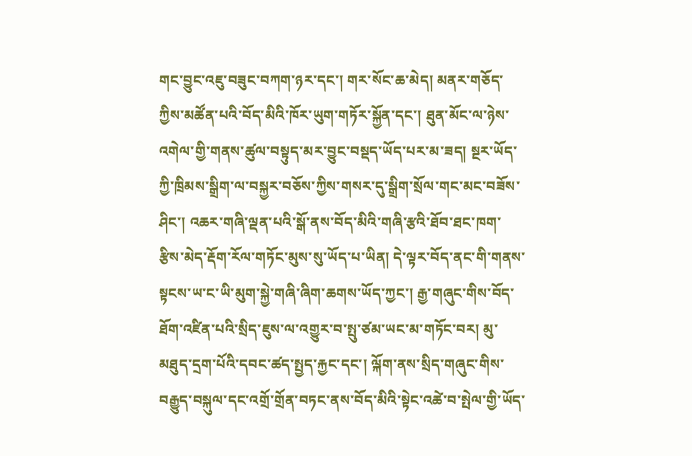གང་བྱུང་འཇུ་བཟུང་བཀག་ཉར་དང་། གར་སོང་ཆ་མེད། མནར་གཅོད་ཀྱིས་མཚོན་པའི་བོད་མིའི་ཁོར་ཡུག་གཏོར་སྐྱོན་དང་། ཐུན་མོང་ལ་ཉེས་འགེལ་གྱི་གནས་ཚུལ་བསྟུད་མར་བྱུང་བསྡད་ཡོད་པར་མ་ཟད། སྔར་ཡོད་ཀྱི་ཁྲིམས་སྒྲིག་ལ་བསྐྱར་བཅོས་ཀྱིས་གསར་དུ་སྒྲིག་སྲོལ་གང་མང་བཟོས་ཤིང་། འཆར་གཞི་ལྡན་པའི་སྒོ་ནས་བོད་མིའི་གཞི་རྩའི་ཐོབ་ཐང་ཁག་རྩིས་མེད་རྡོག་རོལ་གཏོང་མུས་སུ་ཡོད་པ་ཡིན། དེ་ལྟར་བོད་ནང་གི་གནས་སྟངས་ཡ་ང་ཡི་མུག་སྐྱེ་གཞི་ཞིག་ཆགས་ཡོད་ཀྱང་། རྒྱ་གཞུང་གིས་བོད་ཐོག་འཛིན་པའི་སྲིད་ཇུས་ལ་འགྱུར་བ་སྤུ་ཙམ་ཡང་མ་གཏོང་བར། མུ་མཐུད་དྲག་པོའི་དབང་ཚད་སྤྱད་རྐྱང་དང་། ལྐོག་ནས་སྲིད་གཞུང་གིས་བརྒྱུད་བསྐུལ་དང་འགྲོ་གྲོན་བཏང་ནས་བོད་མིའི་སྟེང་འཚེ་བ་སྤེལ་གྱི་ཡོད་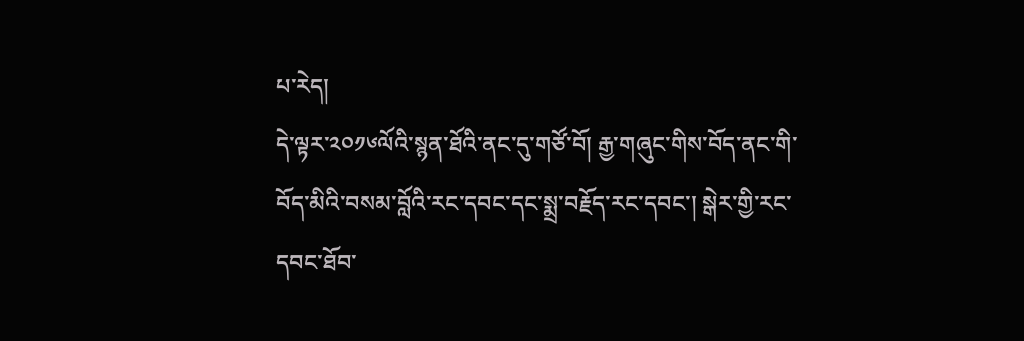པ་རེད།
དེ་ལྟར་༢༠༡༦ལོའི་སྙན་ཐོའི་ནང་དུ་གཙོ་བོ། རྒྱ་གཞུང་གིས་བོད་ནང་གི་བོད་མིའི་བསམ་བློའི་རང་དབང་དང་སྨྲ་བརྗོད་རང་དབང་། སྒེར་གྱི་རང་དབང་ཐོབ་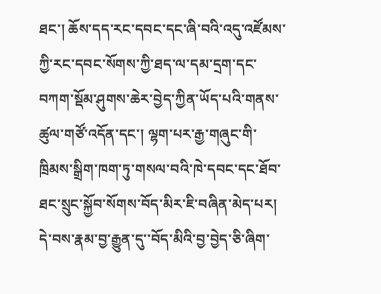ཐང་། ཆོས་དད་རང་དབང་དང་ཞི་བའི་འདུ་འཛོམས་ཀྱི་རང་དབང་སོགས་ཀྱི་ཐད་ལ་དམ་དྲག་དང་བཀག་སྡོམ་ཤུགས་ཆེར་བྱེད་ཀྱིན་ཡོད་པའི་གནས་ཚུལ་གཙོ་འདོན་དང་། ལྷག་པར་རྒྱ་གཞུང་གི་ཁྲིམས་སྒྲིག་ཁག་ཏུ་གསལ་བའི་ཁེ་དབང་དང་ཐོབ་ཐང་སྲུང་སྐྱོབ་སོགས་བོད་མིར་ཇི་བཞིན་མེད་པར། དེ་བས་རྣམ་བྱ་རྒྱུན་དུ་་བོད་མིའི་བྱ་བྱེད་ཅི་ཞིག་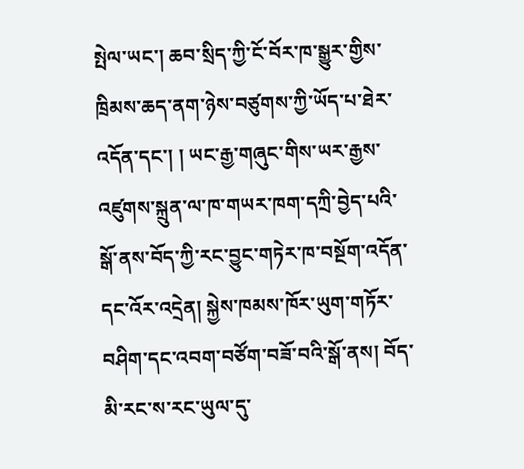སྤེལ་ཡང་། ཆབ་སྲིད་ཀྱི་ངོ་བོར་ཁ་སྒྱུར་གྱིས་ཁྲིམས་ཆད་ནག་ཉེས་བཙུགས་ཀྱི་ཡོད་པ་ཐེར་འདོན་དང་། ། ཡང་རྒྱ་གཞུང་གིས་ཡར་རྒྱས་འཛུགས་སྐྲུན་ལ་ཁ་གཡར་ཁག་དཀྲི་བྱེད་པའི་སྒོ་ནས་བོད་ཀྱི་རང་བྱུང་གཏེར་ཁ་བསྔོག་འདོན་དང་འོར་འདྲེན། སྐྱེས་ཁམས་ཁོར་ཡུག་གཏོར་བཤིག་དང་འབག་བཙོག་བཟོ་བའི་སྒོ་ནས། བོད་མི་རང་ས་རང་ཡུལ་དུ་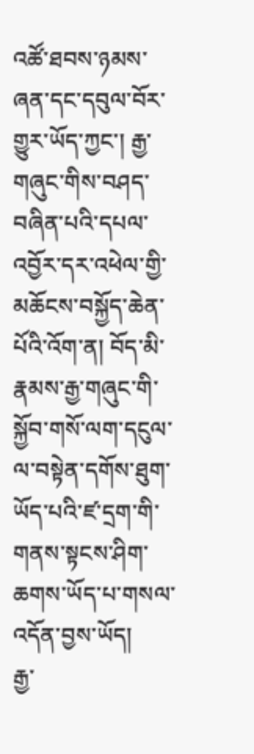འཚོ་ཐབས་ཉམས་ཞན་དང་དབུལ་བོར་གྱུར་ཡོད་ཀྱང་། རྒྱ་གཞུང་གིས་བཤད་བཞིན་པའི་དཔལ་འབྱོར་དར་འཕེལ་གྱི་མཆོངས་བསྐྱོད་ཆེན་པོའི་འོག་ན། བོད་མི་རྣམས་རྒྱ་གཞུང་གི་སྐྱོབ་གསོ་ལག་དངུལ་ལ་བསྟེན་དགོས་ཐུག་ཡོད་པའི་ཛ་དྲག་གི་གནས་སྟངས་ཤིག་ཆགས་ཡོད་པ་གསལ་འདོན་བྱས་ཡོད།
རྒྱ་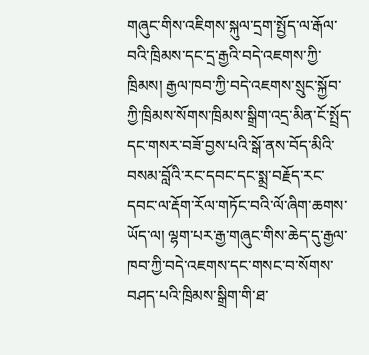གཞུང་གིས་འཇིགས་སྐུལ་དྲག་སྤྱོད་ལ་རྒོལ་བའི་ཁྲིམས་དང་དྲ་རྒྱའི་བདེ་འཇགས་ཀྱི་ཁྲིམས། རྒྱལ་ཁབ་ཀྱི་བདེ་འཇགས་སྲུང་སྐྱོབ་ཀྱི་ཁྲིམས་སོགས་ཁྲིམས་སྒྲིག་འདྲ་མིན་ངོ་སྤྲོད་དང་གསར་བཟོ་བྱས་པའི་སྒོ་ནས་བོད་མིའི་བསམ་བློའི་རང་དབང་དང་སྨྲ་བརྗོད་རང་དབང་ལ་རྡོག་རོལ་གཏོང་བའི་ལོ་ཞིག་ཆགས་ཡོད་ལ། ལྷག་པར་རྒྱ་གཞུང་གིས་ཆེད་དུ་རྒྱལ་ཁབ་ཀྱི་བདེ་འཇགས་དང་གསང་བ་སོགས་བཤད་པའི་ཁྲིམས་སྒྲིག་གི་ཐ་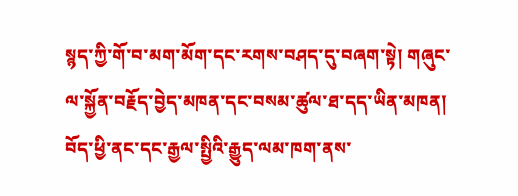སྙད་ཀྱི་གོ་བ་མག་མོག་དང་རགས་བཤད་དུ་བཞག་སྟེ། གཞུང་ལ་སྐྱོན་བརྗོད་བྱེད་མཁན་དང་བསམ་ཚུལ་ཐ་དད་ཡིན་མཁན། བོད་ཕྱི་ནང་དང་རྒྱལ་སྤྱིའི་རྒྱུད་ལམ་ཁག་ནས་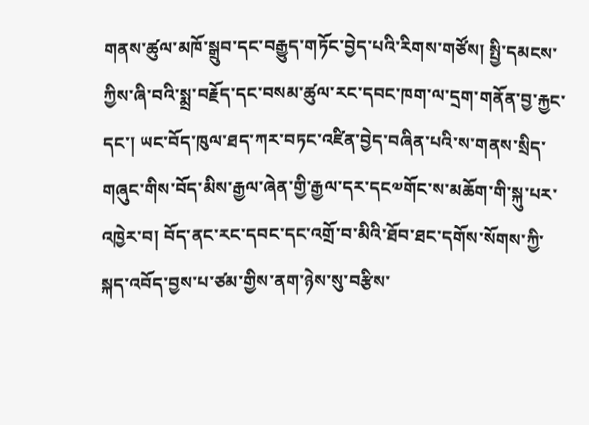གནས་ཚུལ་མཁོ་སྒྲུབ་དང་བརྒྱུད་གཏོང་བྱེད་པའི་རིགས་གཙོས། སྤྱི་དམངས་ཀྱིས་ཞི་བའི་སྨྲ་བརྗོད་དང་བསམ་ཚུལ་རང་དབང་ཁག་ལ་དྲག་གནོན་བྱ་རྐྱང་དང་། ཡང་བོད་ཁུལ་ཐད་ཀར་བཏང་འཛིན་བྱེད་བཞིན་པའི་ས་གནས་སྲིད་གཞུང་གིས་བོད་མིས་རྒྱལ་ཞེན་གྱི་རྒྱལ་དར་དང༧གོང་ས་མཆོག་གི་སྐུ་པར་འཁྱེར་བ། བོད་ནང་རང་དབང་དང་འགྲོ་བ་མིའི་ཐོབ་ཐང་དགོས་སོགས་ཀྱི་སྐད་འབོད་བྱས་པ་ཙམ་གྱིས་ནག་ཉེས་སུ་བརྩིས་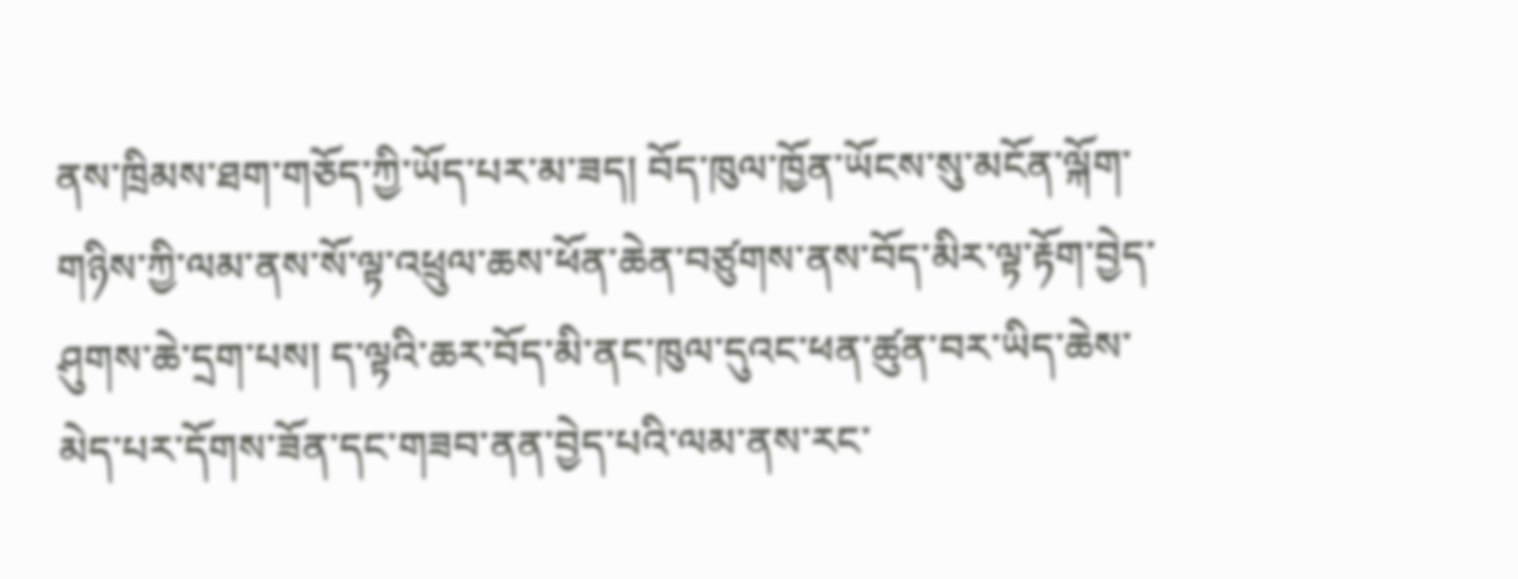ནས་ཁྲིམས་ཐག་གཅོད་ཀྱི་ཡོད་པར་མ་ཟད། བོད་ཁུལ་ཁྱོན་ཡོངས་སུ་མངོན་ལྐོག་གཉིས་ཀྱི་ལམ་ནས་སོ་ལྟ་འཕྲུལ་ཆས་ཕོན་ཆེན་བཙུགས་ནས་བོད་མིར་ལྟ་རྟོག་བྱེད་ཤུགས་ཆེ་དྲག་པས། ད་ལྟའི་ཆར་བོད་མི་ནང་ཁུལ་དུའང་ཕན་ཚུན་བར་ཡིད་ཆེས་མེད་པར་དོགས་ཟོན་དང་གཟབ་ནན་བྱེད་པའི་ལམ་ནས་རང་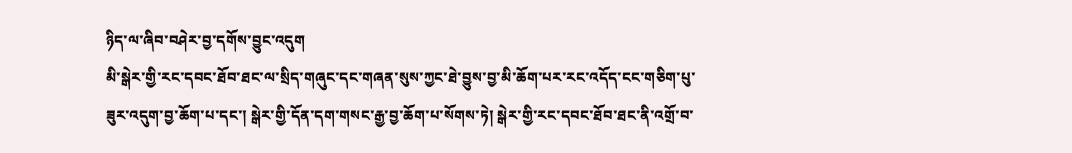ཉིད་ལ་ཞིབ་བཤེར་བྱ་དགོས་བྱུང་འདུག
མི་སྒེར་གྱི་རང་དབང་ཐོབ་ཐང་ལ་སྲིད་གཞུང་དང་གཞན་སུས་ཀྱང་ཐེ་བྱུས་བྱ་མི་ཆོག་པར་རང་འདོད་ངང་གཅིག་པུ་ཟུར་འདུག་བྱ་ཆོག་པ་དང་། སྒེར་གྱི་དོན་དག་གསང་རྒྱ་བྱ་ཆོག་པ་སོགས་ཏེ། སྒེར་གྱི་རང་དབང་ཐོབ་ཐང་ནི་འགྲོ་བ་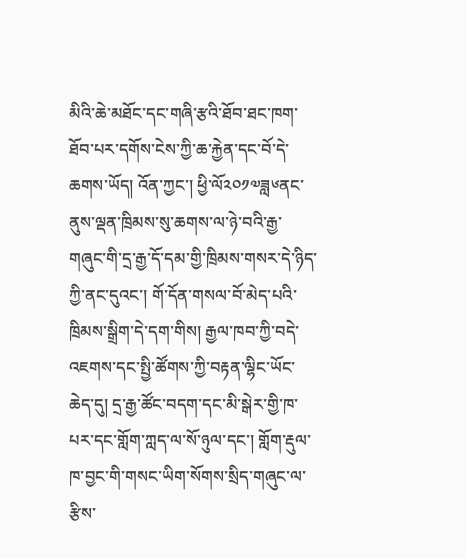མིའི་ཆེ་མཐོང་དང་གཞི་རྩའི་ཐོབ་ཐང་ཁག་ཐོབ་པར་དགོས་ངེས་ཀྱི་ཆ་རྐྱེན་དང་བོ་དེ་ཆགས་ཡོད། འོན་ཀྱང་། ཕྱི་ལོ༢༠༡༧ཟླ༦ནང་ནུས་ལྡན་ཁྲིམས་སུ་ཆགས་ལ་ཉེ་བའི་རྒྱ་གཞུང་གི་དྲ་རྒྱ་དོ་དམ་གྱི་ཁྲིམས་གསར་དེ་ཉིད་ཀྱི་ནང་དུའང་། གོ་དོན་གསལ་བོ་མེད་པའི་ཁྲིམས་སྒྲིག་དེ་དག་གིས། རྒྱལ་ཁབ་ཀྱི་བདེ་འཇགས་དང་སྤྱི་ཚོགས་ཀྱི་བརྟན་ལྷིང་ཡོང་ཆེད་དུ། དྲ་རྒྱ་ཚོང་བདག་དང་མི་སྒེར་གྱི་ཁ་པར་དང་གློག་ཀླད་ལ་སོ་ཉུལ་དང་། གློག་རྡུལ་ཁ་བྱང་གི་གསང་ཡིག་སོགས་སྲིད་གཞུང་ལ་རྩིས་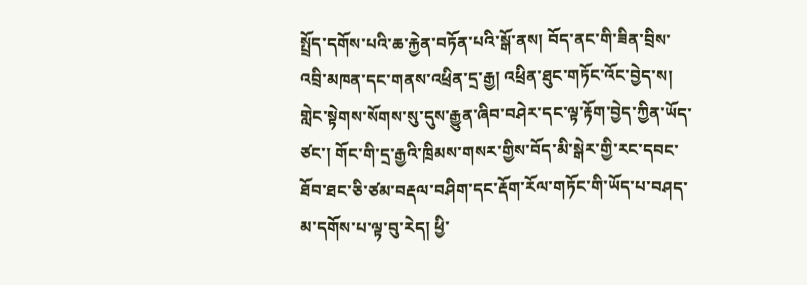སྤྲོད་དགོས་པའི་ཆ་རྐྱེན་བཏོན་པའི་སྒོ་ནས། བོད་ནང་གི་ཟིན་བྲིས་འབྲི་མཁན་དང་གནས་འཕྲིན་དྲ་རྒྱ། འཕྲིན་ཐུང་གཏོང་འོང་བྱེད་ས། གླེང་སྟེགས་སོགས་སུ་དུས་རྒྱུན་ཞིབ་བཤེར་དང་ལྟ་རྟོག་བྱེད་ཀྱིན་ཡོད་ཙང་། གོང་གི་དྲ་རྒྱའི་ཁྲིམས་གསར་གྱིས་བོད་མི་སྒེར་གྱི་རང་དབང་ཐོབ་ཐང་ཅི་ཙམ་བརྡལ་བཤིག་དང་རྡོག་རོལ་གཏོང་གི་ཡོད་པ་བཤད་མ་དགོས་པ་ལྟ་བུ་རེད། ཕྱི་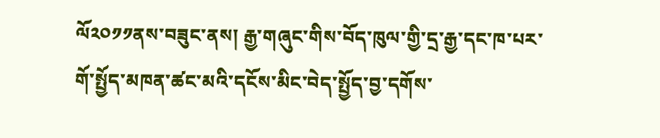ལོ༢༠༡༡ནས་བཟུང་ནས། རྒྱ་གཞུང་གིས་བོད་ཁུལ་གྱི་དྲ་རྒྱ་དང་ཁ་པར་གོ་སྤྱོད་མཁན་ཚང་མའི་དངོས་མིང་བེད་སྤྱོད་བྱ་དགོས་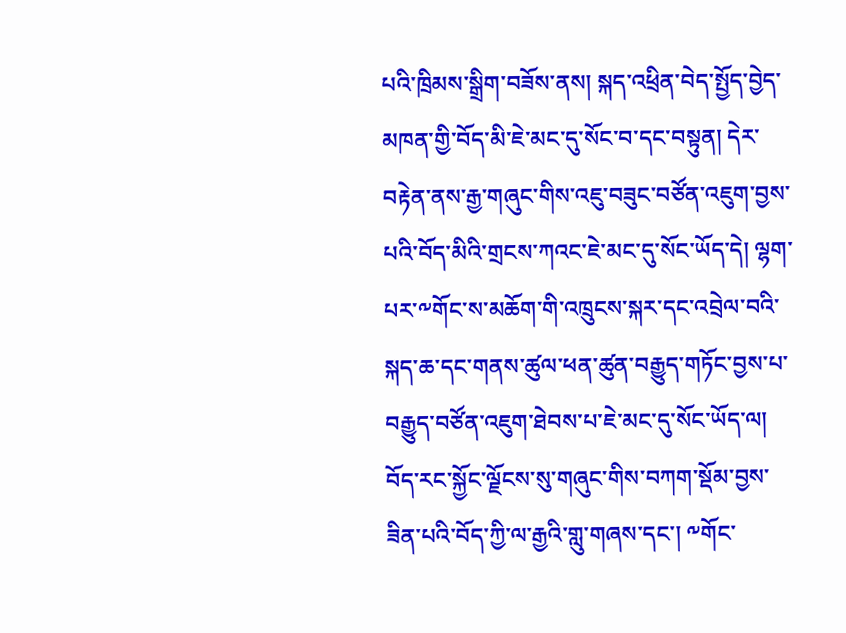པའི་ཁྲིམས་སྒྲིག་བཟོས་ནས། སྐད་འཕྲིན་བེད་སྤྱོད་བྱེད་མཁན་གྱི་བོད་མི་ཇེ་མང་དུ་སོང་བ་དང་བསྟུན། དེར་བརྟེན་ནས་རྒྱ་གཞུང་གིས་འཇུ་བཟུང་བཙོན་འཇུག་བྱས་པའི་བོད་མིའི་གྲངས་ཀའང་ཇེ་མང་དུ་སོང་ཡོད་དེ། ལྷག་པར་༸གོང་ས་མཆོག་གི་འཁྲུངས་སྐར་དང་འབྲེལ་བའི་སྐད་ཆ་དང་གནས་ཚུལ་ཕན་ཚུན་བརྒྱུད་གཏོང་བྱས་པ་བརྒྱུད་བཙོན་འཇུག་ཐེབས་པ་ཇེ་མང་དུ་སོང་ཡོད་ལ། བོད་རང་སྐྱོང་ལྗོངས་སུ་གཞུང་གིས་བཀག་སྡོམ་བྱས་ཟིན་པའི་བོད་ཀྱི་ལ་རྒྱའི་གླུ་གཞས་དང་། ༸གོང་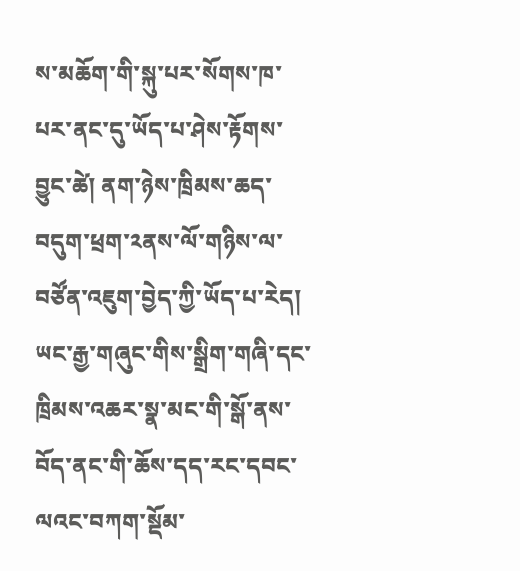ས་མཆོག་གི་སྐུ་པར་སོགས་ཁ་པར་ནང་དུ་ཡོད་པ་ཤེས་རྟོགས་བྱུང་ཚེ། ནག་ཉེས་ཁྲིམས་ཆད་བདུག་ཕྲག་༢ནས་ལོ་གཉིས་ལ་བཙོན་འཇུག་བྱེད་ཀྱི་ཡོད་པ་རེད།
ཡང་རྒྱ་གཞུང་གིས་སྒྲིག་གཞི་དང་ཁྲིམས་འཆར་སྣ་མང་གི་སྒོ་ནས་བོད་ནང་གི་ཆོས་དད་རང་དབང་ལའང་བཀག་སྡོམ་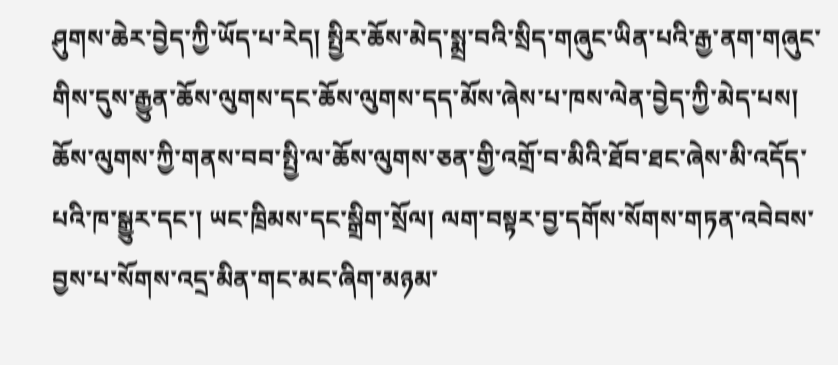ཤུགས་ཆེར་བྱེད་ཀྱི་ཡོད་པ་རེད། སྤྱིར་ཆོས་མེད་སྨྲ་བའི་སྲིད་གཞུང་ཡིན་པའི་རྒྱ་ནག་གཞུང་གིས་དུས་རྒྱུན་ཆོས་ལུགས་དང་ཆོས་ལུགས་དད་མོས་ཞེས་པ་ཁས་ལེན་བྱེད་ཀྱི་མེད་པས། ཆོས་ལུགས་ཀྱི་གནས་བབ་སྤྱི་ལ་ཆོས་ལུགས་ཅན་གྱི་འགྲོ་བ་མིའི་ཐོབ་ཐང་ཞེས་མི་འདོད་པའི་ཁ་སྒྱུར་དང་། ཡང་ཁྲིམས་དང་སྒྲིག་སྲོལ། ལག་བསྟར་བྱ་དགོས་སོགས་གཏན་འབེབས་བྱས་པ་སོགས་འདྲ་མིན་གང་མང་ཞིག་མཉམ་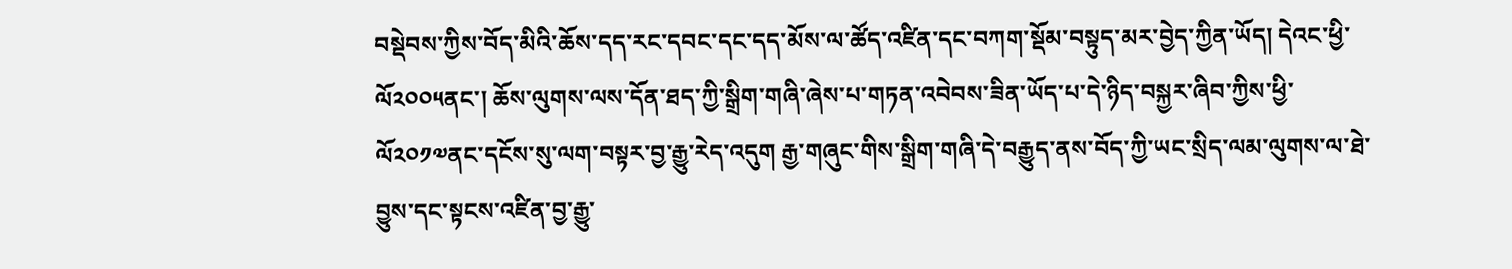བསྡེབས་ཀྱིས་བོད་མིའི་ཆོས་དད་རང་དབང་དང་དད་མོས་ལ་ཚོད་འཛིན་དང་བཀག་སྡོམ་བསྟུད་མར་བྱེད་ཀྱིན་ཡོད། དེའང་ཕྱི་ལོ༢༠༠༥ནང་། ཆོས་ལུགས་ལས་དོན་ཐད་ཀྱི་སྒྲིག་གཞི་ཞེས་པ་གཏན་འབེབས་ཟིན་ཡོད་པ་དེ་ཉིད་བསྐྱར་ཞིབ་ཀྱིས་ཕྱི་ལོ༢༠༡༧ནང་དངོས་སུ་ལག་བསྟར་བྱ་རྒྱུ་རེད་འདུག རྒྱ་གཞུང་གིས་སྒྲིག་གཞི་དེ་བརྒྱུད་ནས་བོད་ཀྱི་ཡང་སྲིད་ལམ་ལུགས་ལ་ཐེ་བྱུས་དང་སྟངས་འཛིན་བྱ་རྒྱུ་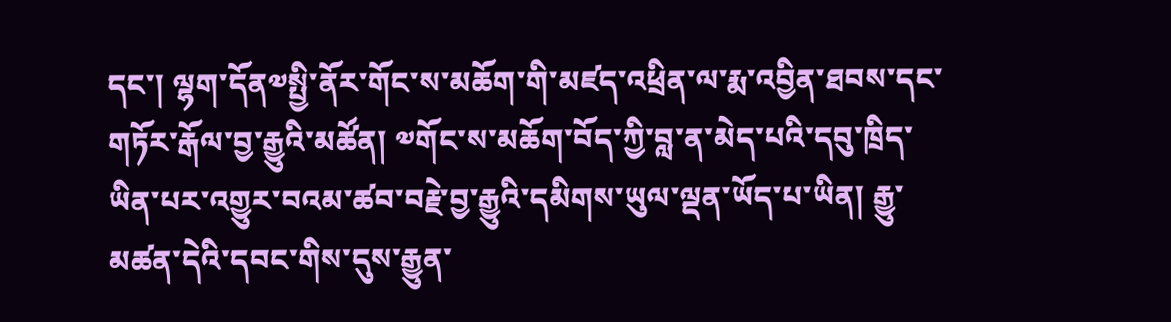དང་། ལྷག་དོན༧སྤྱི་ནོར་གོང་ས་མཆོག་གི་མཛད་འཕྲིན་ལ་རྨ་འབྱིན་ཐབས་དང་གཏོར་རྒོལ་བྱ་རྒྱུའི་མཚོན། ༧གོང་ས་མཆོག་བོད་ཀྱི་བླ་ན་མེད་པའི་དབུ་ཁྲིད་ཡིན་པར་འགྱུར་བའམ་ཚབ་བརྗེ་བྱ་རྒྱུའི་དམིགས་ཡུལ་ལྡན་ཡོད་པ་ཡིན། རྒྱུ་མཚན་དེའི་དབང་གིས་དུས་རྒྱུན་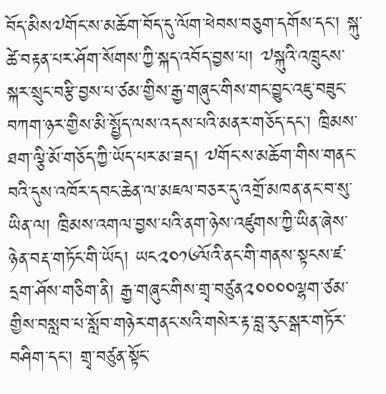བོད་མིས༧གོང་ས་མཆོག་བོད་དུ་ལོག་ཕེབས་བཅུག་དགོས་དང་། སྐུ་ཚེ་བརྟན་པར་ཤོག་སོགས་ཀྱི་སྐད་འབོད་བྱས་པ། ༧སྐུའི་འཁྲུངས་སྐར་སྲུང་བརྩི་བྱས་པ་ཙམ་གྱིས་རྒྱ་གཞུང་གིས་གང་བྱུང་འཇུ་བཟུང་བཀག་ཉར་གྱིས་མི་སྤྱོད་ལས་འདས་པའི་མནར་གཅོད་དང་། ཁྲིམས་ཐག་ལྕི་མོ་གཅོད་ཀྱི་ཡོད་པར་མ་ཟད། ༧གོང་ས་མཆོག་གིས་གནང་བའི་དུས་འཁོར་དབང་ཆེན་ལ་མཇལ་བཅར་དུ་འགྲོ་མཁན་ནང་བ་སུ་ཡིན་ལ། ཁྲིམས་འགལ་བྱས་པའི་ནག་ཉེས་འཛུགས་ཀྱི་ཡིན་ཞེས་ཉེན་བརྡ་གཏོང་གི་ཡོད། ཡང༢༠༡༦ལོའི་ནང་གི་གནས་སྟངས་ཛ་དྲག་ཤོས་གཅིག་ནི། རྒྱ་གཞུང་གིས་གྲྭ་བཙུན༢༠༠༠༠ལྷག་ཙམ་གྱིས་བསླབ་པ་སློབ་གཉེར་གནང་སའི་གསེར་རྟ་བླ་རུང་སྒར་གཏོར་བཤིག་དང་། གྲྭ་བཙུན་སྟོང་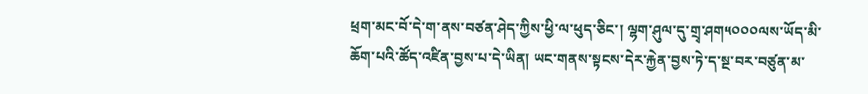ཕྲག་མང་བོ་དེ་ག་ནས་བཙན་ཤེད་ཀྱིས་ཕྱི་ལ་ཕུད་ཅིང་། ལྷག་ཤུལ་དུ་གྲྭ་ཤག༥༠༠༠ལས་ཡོད་མི་ཆོག་པའི་ཚོད་འཛིན་བྱས་པ་དེ་ཡིན། ཡང་གནས་སྟངས་དེར་རྐྱེན་བྱས་ཏེ་ད་སྔ་བར་བཙུན་མ་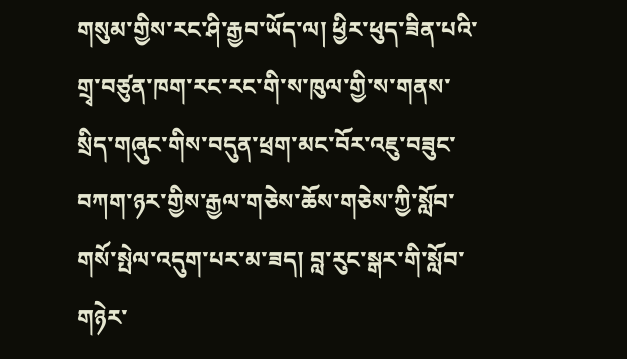གསུམ་གྱིས་རང་ཤི་རྒྱབ་ཡོད་ལ། ཕྱིར་ཕུད་ཟིན་པའི་གྲྭ་བཙུན་ཁག་རང་རང་གི་ས་ཁུལ་གྱི་ས་གནས་སྲིད་གཞུང་གིས་བདུན་ཕྲག་མང་བོར་འཇུ་བཟུང་བཀག་ཉར་གྱིས་རྒྱལ་གཅེས་ཆོས་གཅེས་ཀྱི་སློབ་གསོ་སྤེལ་འདུག་པར་མ་ཟད། བླ་རུང་སྒར་གི་སློབ་གཉེར་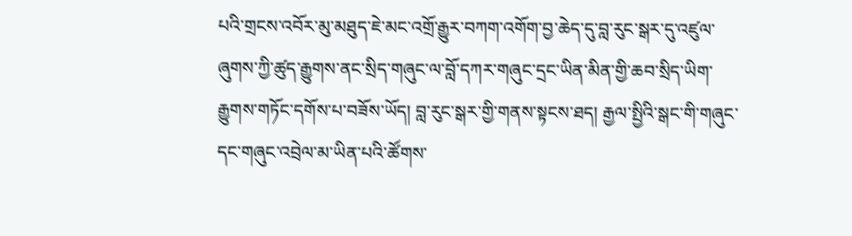པའི་གྲངས་འབོར་མུ་མཐུད་ཇེ་མང་འགྲོ་རྒྱུར་བཀག་འགོག་བྱ་ཆེད་དུ་བླ་རུང་སྒར་དུ་འཛུལ་ཞུགས་ཀྱི་ཚུད་རྒྱུགས་ནང་སྲིད་གཞུང་ལ་བློ་དཀར་གཞུང་དྲང་ཡིན་མིན་གྱི་ཆབ་སྲིད་ཡིག་རྒྱུགས་གཏོང་དགོས་པ་བཟོས་ཡོད། བླ་རུང་སྒར་གྱི་གནས་སྟངས་ཐད། རྒྱལ་སྤྱིའི་སྒང་གི་གཞུང་དང་གཞུང་འབྲེལ་མ་ཡིན་པའི་ཚོགས་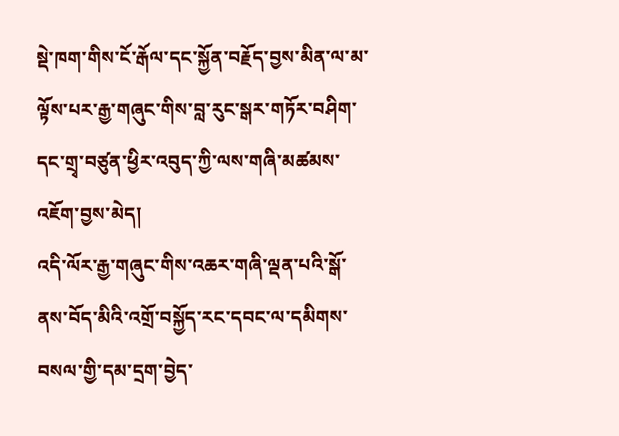སྡེ་ཁག་གིས་ངོ་རྒོལ་དང་སྐྱོན་བརྗོད་བྱས་མིན་ལ་མ་ལྟོས་པར་རྒྱ་གཞུང་གིས་བླ་རུང་སྒར་གཏོར་བཤིག་དང་གྲྭ་བཙུན་ཕྱིར་འབུད་ཀྱི་ལས་གཞི་མཚམས་འཇོག་བྱས་མེད།
འདི་ལོར་རྒྱ་གཞུང་གིས་འཆར་གཞི་ལྡན་པའི་སྒོ་ནས་བོད་མིའི་འགྲོ་བསྐྱོད་རང་དབང་ལ་དམིགས་བསལ་གྱི་དམ་དྲག་བྱེད་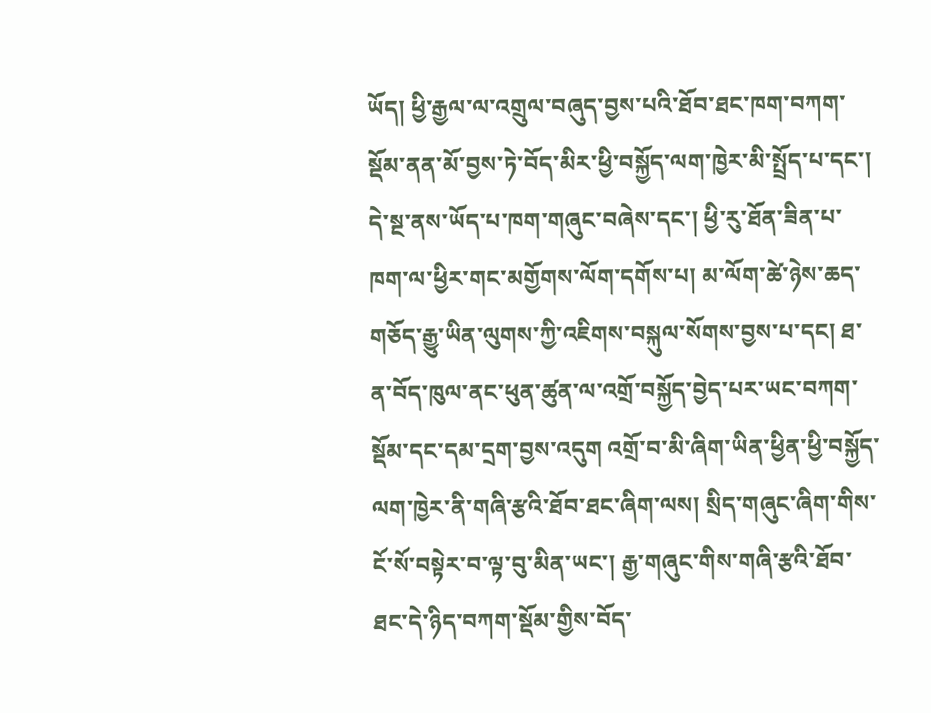ཡོད། ཕྱི་རྒྱལ་ལ་འགྲུལ་བཞུད་བྱས་པའི་ཐོབ་ཐང་ཁག་བཀག་སྡོམ་ནན་མོ་བྱས་ཏེ་བོད་མིར་ཕྱི་བསྐྱོད་ལག་ཁྱེར་མི་སྤྲོད་པ་དང་། དེ་སྔ་ནས་ཡོད་པ་ཁག་གཞུང་བཞེས་དང་། ཕྱི་རུ་ཐོན་ཟིན་པ་ཁག་ལ་ཕྱིར་གང་མགྱོགས་ལོག་དགོས་པ། མ་ལོག་ཚེ་ཉེས་ཆད་གཅོད་རྒྱུ་ཡིན་ལུགས་ཀྱི་འཇིགས་བསྐུལ་སོགས་བྱས་པ་དང། ཐ་ན་བོད་ཁུལ་ནང་ཕུན་ཚུན་ལ་འགྲོ་བསྐྱོད་བྱེད་པར་ཡང་བཀག་སྡོམ་དང་དམ་དྲག་བྱས་འདུག འགྲོ་བ་མི་ཞིག་ཡིན་ཕྱིན་ཕྱི་བསྐྱོད་ལག་ཁྱེར་ནི་གཞི་རྩའི་ཐོབ་ཐང་ཞིག་ལས། སྲིད་གཞུང་ཞིག་གིས་ངོ་སོ་བསྟེར་བ་ལྟ་བུ་མིན་ཡང་། རྒྱ་གཞུང་གིས་གཞི་རྩའི་ཐོབ་ཐང་དེ་ཉིད་བཀག་སྡོམ་གྱིས་བོད་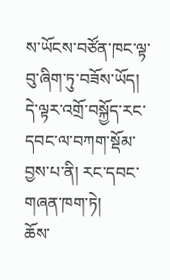ས་ཡོངས་བཙོན་ཁང་ལྟ་བུ་ཞིག་ཏུ་བཟོས་ཡོད། དེ་ལྟར་འགྲོ་བསྐྱོད་རང་དབང་ལ་བཀག་སྡོམ་བྱས་པ་ནི། རང་དབང་གཞན་ཁག་ཏེ།
ཆོས་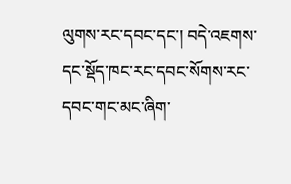ལུགས་རང་དབང་དང་། བདེ་འཇགས་དང་སྡོད་ཁང་རང་དབང་སོགས་རང་དབང་གང་མང་ཞིག་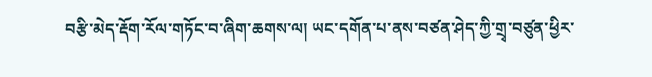བརྩི་མེད་རྡོག་རོལ་གཏོང་བ་ཞིག་ཆགས་ལ། ཡང་དགོན་པ་ནས་བཙན་ཤེད་ཀྱི་གྲྭ་བཙུན་ཕྱིར་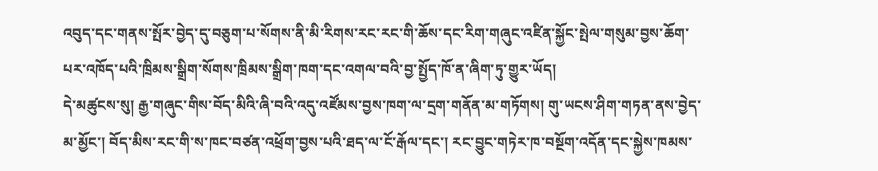འབུད་དང་གནས་སྤོར་བྱེད་དུ་བཅུག་པ་སོགས་ནི་མི་རིགས་རང་རང་གི་ཆོས་དང་རིག་གཞུང་འཛིན་སྐྱོང་སྤེལ་གསུམ་བྱས་ཆོག་པར་འཁོད་པའི་ཁྲིམས་སྒྲིག་སོགས་ཁྲིམས་སྒྲིག་ཁག་དང་འགལ་བའི་བྱ་སྤྱོད་ཁོ་ན་ཞིག་ཏུ་གྱུར་ཡོད།
དེ་མཚུངས་སུ། རྒྱ་གཞུང་གིས་བོད་མིའི་ཞི་བའི་འདུ་འཛོམས་བྱས་ཁག་ལ་དྲག་གནོན་མ་གཏོགས། གུ་ཡངས་ཤིག་གཏན་ནས་བྱེད་མ་མྱོང་། བོད་མིས་རང་གི་ས་ཁང་བཙན་འཕྲོག་བྱས་པའི་ཐད་ལ་ངོ་རྒོལ་དང་། རང་བྱུང་གཏེར་ཁ་བསྔོག་འདོན་དང་སྐྱེས་ཁམས་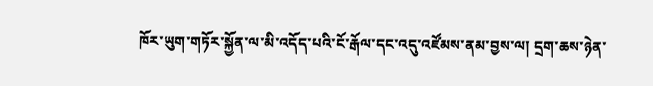ཁོར་ཡུག་གཏོར་སྐྱོན་ལ་མི་འདོད་པའི་ངོ་རྒོལ་དང་འདུ་འཛོམས་ནམ་བྱས་ལ། དྲག་ཆས་ཉེན་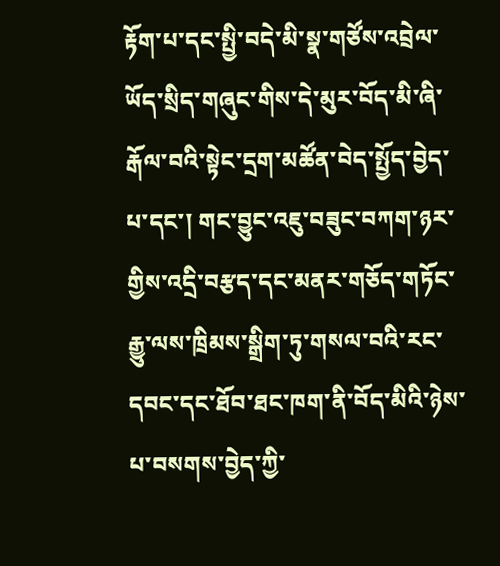རྟོག་པ་དང་སྤྱི་བདེ་མི་སྣ་གཙོས་འབྲེལ་ཡོད་སྲིད་གཞུང་གིས་དེ་མུར་བོད་མི་ཞི་རྒོལ་བའི་སྟེང་དྲག་མཚོན་བེད་སྤྱོད་བྱེད་པ་དང་། གང་བྱུང་འཇུ་བཟུང་བཀག་ཉར་གྱིས་འདྲི་བརྩད་དང་མནར་གཅོད་གཏོང་རྒྱུ་ལས་ཁྲིམས་སྒྲིག་ཏུ་གསལ་བའི་རང་དབང་དང་ཐོབ་ཐང་ཁག་ནི་བོད་མིའི་ཉེས་པ་བསགས་བྱེད་ཀྱི་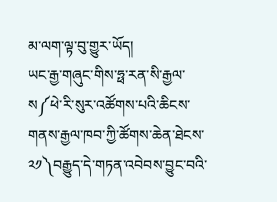མ་ལག་ལྟ་བུ་གྱུར་ཡོད།
ཡང་རྒྱ་གཞུང་གིས་ཧྥ་རན་སི་རྒྱལ་ས༼ཕེ་རི་སུར་འཚོགས་པའི་ཆིངས་གནས་རྒྱལ་ཁབ་ཀྱི་ཚོགས་ཆེན་ཐེངས་༢༡༽བརྒྱུད་དེ་གཏན་འབེབས་བྱུང་བའི་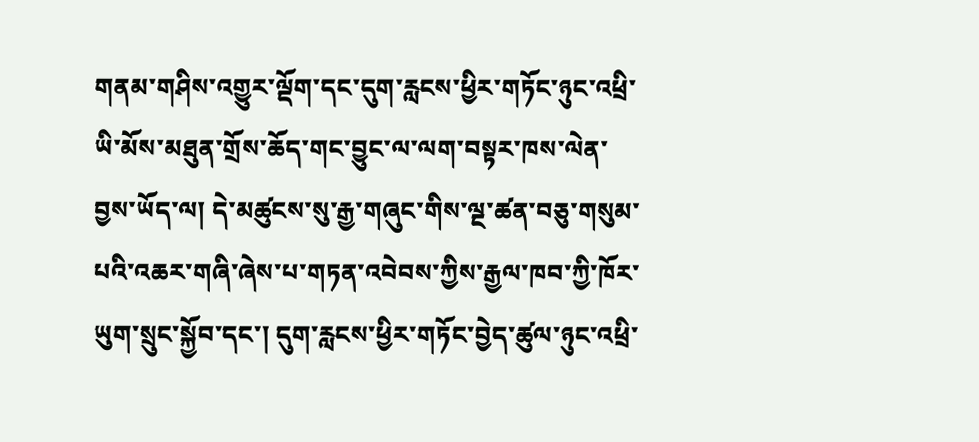གནམ་གཤིས་འགྱུར་ལྡོག་དང་དུག་རླངས་ཕྱིར་གཏོང་ཉུང་འཕྲི་ཡི་མོས་མཐུན་གྲོས་ཆོད་གང་བྱུང་ལ་ལག་བསྟར་ཁས་ལེན་བྱས་ཡོད་ལ། དེ་མཚུངས་སུ་རྒྱ་གཞུང་གིས་ལྔ་ཚན་བཅུ་གསུམ་པའི་འཆར་གཞི་ཞེས་པ་གཏན་འབེབས་ཀྱིས་རྒྱལ་ཁབ་ཀྱི་ཁོར་ཡུག་སྲུང་སྐྱོབ་དང་། དུག་རླངས་ཕྱིར་གཏོང་བྱེད་ཚུལ་ཉུང་འཕྲི་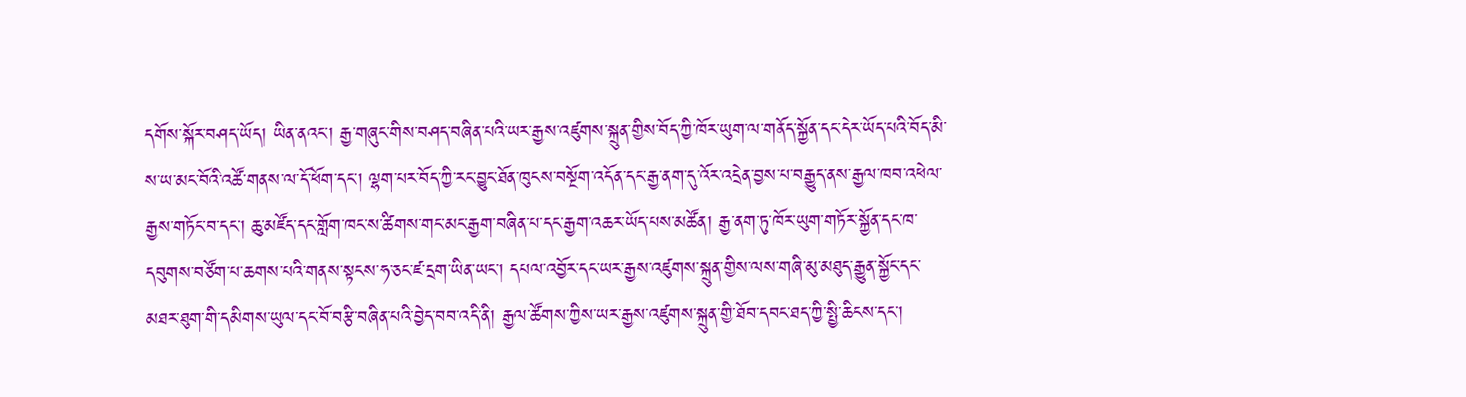དགོས་སྐོར་བཤད་ཡོད། ཡིན་ནའང་། རྒྱ་གཞུང་གིས་བཤད་བཞིན་པའི་ཡར་རྒྱས་འཛུགས་སྐྲུན་གྱིས་བོད་ཀྱི་ཁོར་ཡུག་ལ་གནོད་སྐྱོན་དང་དེར་ཡོད་པའི་བོད་མི་ས་ཡ་མང་བོའི་འཚོ་གནས་ལ་དོ་ཕོག་དང་། ལྷག་པར་བོད་ཀྱི་རང་བྱུང་ཐོན་ཁུངས་བསྔོག་འདོན་དང་རྒྱ་ནག་དུ་འོར་འདྲེན་བྱས་པ་བརྒྱུད་ནས་རྒྱལ་ཁབ་འཕེལ་རྒྱས་གཏོང་བ་དང་། ཆུ་མཛོད་དང་གློག་ཁང་ས་ཚིགས་གང་མང་རྒྱག་བཞིན་པ་དང་རྒྱག་འཆར་ཡོད་པས་མཚོན། རྒྱ་ནག་ཏུ་ཁོར་ཡུག་གཏོར་སྐྱོན་དང་ཁ་དབུགས་བཙོག་པ་ཆགས་པའི་གནས་སྟངས་ཧ་ཅང་ཛ་དྲག་ཡིན་ཡང་། དཔལ་འབྱོར་དང་ཡར་རྒྱས་འཛུགས་སྐྲུན་གྱིས་ལས་གཞི་མུ་མཐུད་རྒྱུན་སྐྱོང་དང་མཐར་ཐུག་གི་དམིགས་ཡུལ་དང་བོ་བརྩི་བཞིན་པའི་བྱེད་བབ་འདི་ནི། རྒྱལ་ཚོགས་ཀྱིས་ཡར་རྒྱས་འཛུགས་སྐྲུན་གྱི་ཐོབ་དབང་ཐད་ཀྱི་སྤྱི་ཆིངས་དང་།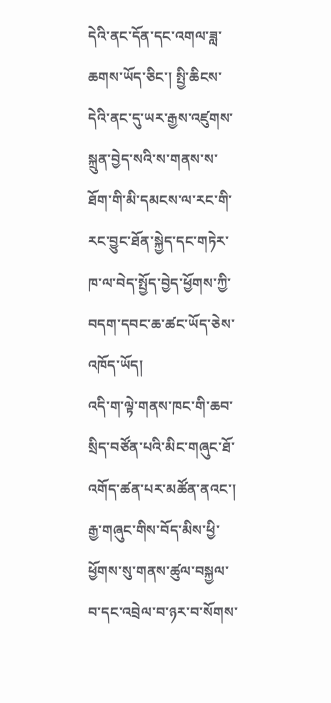དེའི་ནང་དོན་དང་འགལ་ཟླ་ཆགས་ཡོད་ཅིང་། སྤྱི་ཆིངས་དེའི་ནང་དུ་ཡར་རྒྱས་འཛུགས་སྐྲུན་བྱེད་སའི་ས་གནས་ས་ཐོག་གི་མི་དམངས་ལ་རང་གི་རང་བྱུང་ཐོན་སྐྱེད་དང་གཏེར་ཁ་ལ་བེད་སྤྱོད་བྱེད་ཕྱོགས་ཀྱི་བདག་དབང་ཆ་ཚང་ཡོད་ཅེས་འཁོད་ཡོད།
འདི་ག་ལྟེ་གནས་ཁང་གི་ཆབ་སྲིད་བཙོན་པའི་མིང་གཞུང་ཐོ་འགོད་ཚན་པར་མཚོན་ནའང་། རྒྱ་གཞུང་གིས་བོད་མིས་ཕྱི་ཕྱོགས་སུ་གནས་ཚུལ་བསྐྱལ་བ་དང་འབྲེལ་བ་ཉར་བ་སོགས་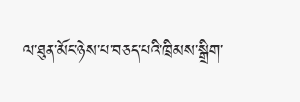ལ་ཐུན་མོང་ཉེས་པ་བཅད་པའི་ཁྲིམས་སྒྲིག་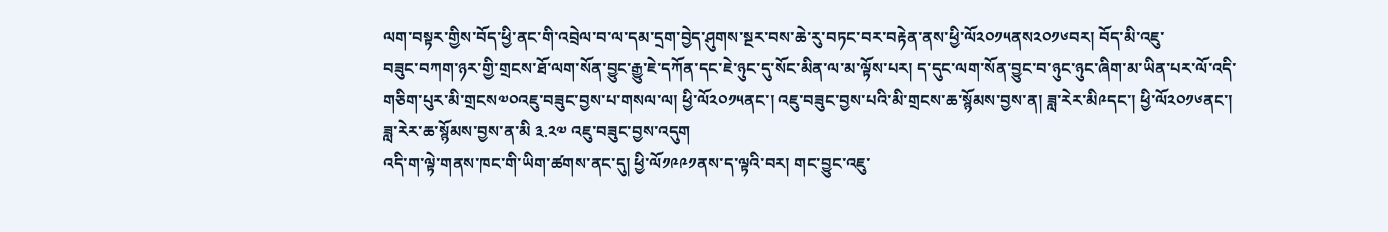ལག་བསྟར་གྱིས་བོད་ཕྱི་ནང་གི་འབྲེལ་བ་ལ་དམ་དྲག་བྱེད་ཤུགས་སྔར་བས་ཆེ་རུ་བཏང་བར་བརྟེན་ནས་ཕྱི་ལོ༢༠༡༥ནས༢༠༡༦བར། བོད་མི་འཇུ་
བཟུང་བཀག་ཉར་གྱི་གྲངས་ཐོ་ལག་སོན་བྱུང་རྒྱུ་ཇེ་དཀོན་དང་ཇེ་ཉུང་དུ་སོང་མིན་ལ་མ་ལྟོས་པར། ད་དུང་ལག་སོན་བྱུང་བ་ཉུང་ཉུང་ཞིག་མ་ཡིན་པར་ལོ་འདི་གཅིག་པུར་མི་གྲངས༧༠འཇུ་བཟུང་བྱས་པ་གསལ་ལ། ཕྱི་ལོ༢༠༡༥ནང་། འཇུ་བཟུང་བྱས་པའི་མི་གྲངས་ཆ་སྙོམས་བྱས་ན། ཟླ་རེར་མི༩དང་། ཕྱི་ལོ༢༠༡༦ནང་། ཟླ་རེར་ཆ་སྙོམས་བྱས་ན་མི ༣.༢༧ འཇུ་བཟུང་བྱས་འདུག
འདི་ག་ལྟེ་གནས་ཁང་གི་ཡིག་ཚགས་ནང་དུ། ཕྱི་ལོ༡༩༩༡ནས་ད་ལྟའི་བར། གང་བྱུང་འཇུ་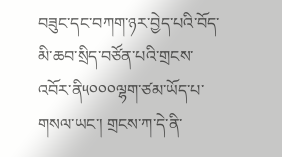བཟུང་དང་བཀག་ཉར་བྱེད་པའི་བོད་མི་ཆབ་སྲིད་བཙོན་པའི་གྲངས་འབོར་ནི༥༠༠༠ལྷག་ཙམ་ཡོད་པ་གསལ་ཡང་། གྲངས་ཀ་དེ་ནི་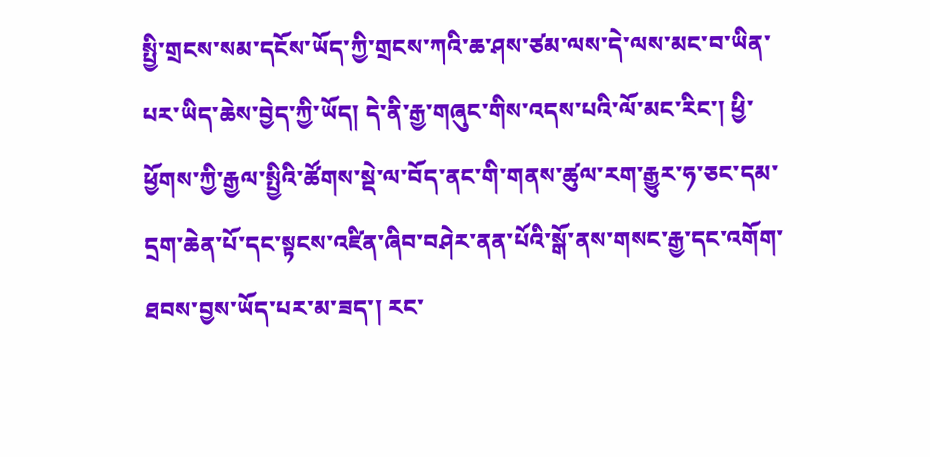སྤྱི་གྲངས་སམ་དངོས་ཡོད་ཀྱི་གྲངས་ཀའི་ཆ་ཤས་ཙམ་ལས་དེ་ལས་མང་བ་ཡིན་པར་ཡིད་ཆེས་བྱེད་ཀྱི་ཡོད། དེ་ནི་རྒྱ་གཞུང་གིས་འདས་པའི་ལོ་མང་རིང་། ཕྱི་ཕྱོགས་ཀྱི་རྒྱལ་སྤྱིའི་ཚོགས་སྡེ་ལ་བོད་ནང་གི་གནས་ཚུལ་རག་རྒྱུར་ཧ་ཅང་དམ་དྲག་ཆེན་པོ་དང་སྟངས་འཛིན་ཞིབ་བཤེར་ནན་པོའི་སྒོ་ནས་གསང་རྒྱ་དང་འགོག་ཐབས་བྱས་ཡོད་པར་མ་ཟད་། རང་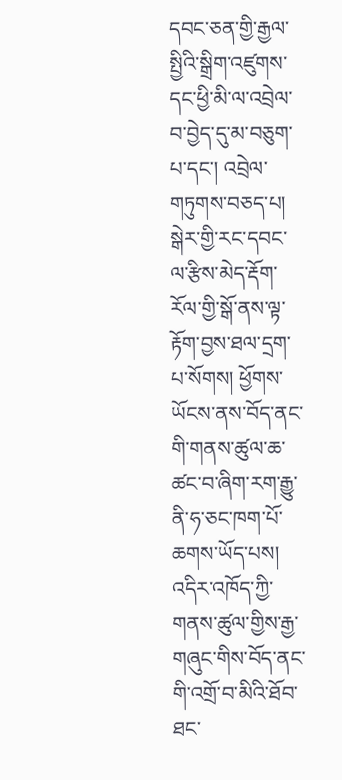དབང་ཅན་གྱི་རྒྱལ་སྤྱིའི་སྒྲིག་འཛུགས་དང་ཕྱི་མི་ལ་འབྲེལ་བ་བྱེད་དུ་མ་བཅུག་པ་དང་། འབྲེལ་གཏུགས་བཅད་པ། སྒེར་གྱི་རང་དབང་ལ་རྩིས་མེད་རྡོག་རོལ་གྱི་སྒོ་ནས་ལྟ་རྟོག་བྱས་ཐལ་དྲག་པ་སོགས། ཕྱོགས་ཡོངས་ནས་བོད་ནང་གི་གནས་ཚུལ་ཆ་ཚང་བ་ཞིག་རག་རྒྱུ་ནི་ཧ་ཅང་ཁག་པོ་ཆགས་ཡོད་པས། འདིར་འཁོད་ཀྱི་གནས་ཚུལ་གྱིས་རྒྱ་གཞུང་གིས་བོད་ནང་གི་འགྲོ་བ་མིའི་ཐོབ་ཐང་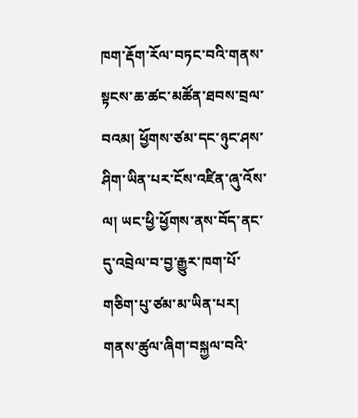ཁག་རྡོག་རོལ་བཏང་བའི་གནས་སྟངས་ཆ་ཚང་མཚོན་ཐབས་བྲལ་བའམ། ཕྱོགས་ཙམ་དང་ཉུང་ཤས་ཤིག་ཡིན་པར་ངོས་འཛིན་ཞུ་འོས་ལ། ཡང་ཕྱི་ཕྱོགས་ནས་བོད་ནང་དུ་འབྲེལ་བ་བྱ་རྒྱུར་ཁག་པོ་གཅིག་པུ་ཙམ་མ་ཡིན་པར། གནས་ཚུལ་ཞིག་བསྐྱལ་བའི་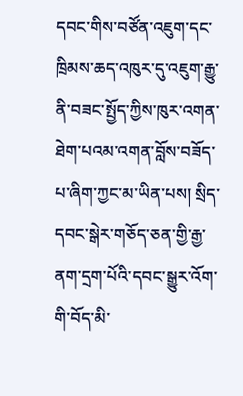དབང་གིས་བཙོན་འཇུག་དང་ཁྲིམས་ཆད་འཁུར་དུ་འཇུག་རྒྱུ་ནི་བཟང་སྤྱོད་ཀྱིས་ཁུར་འགན་ཐེག་པའམ་འགན་བློས་བཟོད་པ་ཞིག་ཀྱང་མ་ཡིན་པས། སྲིད་དབང་སྒེར་གཅོད་ཅན་གྱི་རྒྱ་ནག་དྲག་པོའི་དབང་སྒྱུར་འོག་གི་བོད་མི་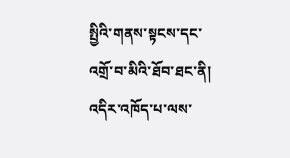སྤྱིའི་གནས་སྟངས་དང་འགྲོ་བ་མིའི་ཐོབ་ཐང་ནི། འདིར་འཁོད་པ་ལས་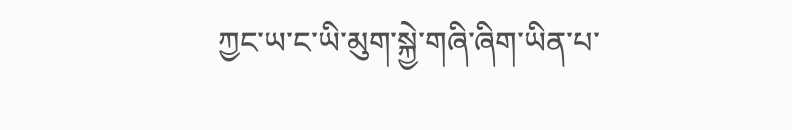ཀྱང་ཡ་ང་ཡི་མུག་སྐྱེ་གཞི་ཞིག་ཡིན་པ་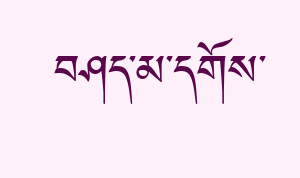བཤད་མ་དགོས་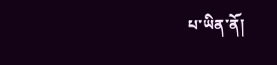པ་ཡིན་ནོ།